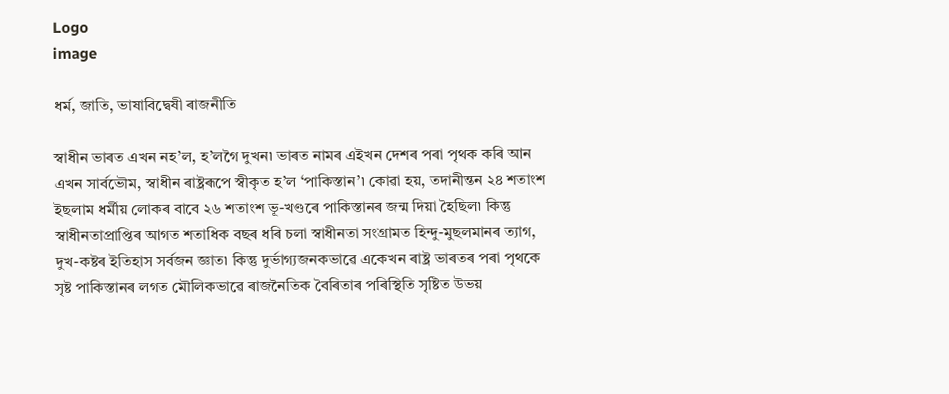Logo
image

ধৰ্ম, জাতি, ভাষাবিদ্বেষী ৰাজনীতি

স্বাধীন ভাৰত এখন নহ’ল, হ’লগৈ দুখন৷ ভাৰত নামৰ এইখন দেশৰ পৰা পৃথক কৰি আন এখন সাৰ্বভৌম, স্বাধীন ৰাষ্ট্ৰৰূপে স্বীকৃত হ’ল ‘পাকিস্তান’৷ কোৱা হয়, তদানীন্তন ২৪ শতাংশ ইছলাম ধৰ্মীয় লোকৰ বাবে ২৬ শতাংশ ভূ-খণ্ডৰে পাকিস্তানৰ জন্ম দিয়া হৈছিল৷ কিন্তু স্বাধীনতাপ্ৰাপ্তিৰ আগত শতাধিক বছৰ ধৰি চলা স্বাধীনতা সংগ্ৰামত হিন্দু-মুছলমানৰ ত্যাগ, দুখ-কষ্টৰ ইতিহাস সৰ্বজন জ্ঞাত৷ কিন্তু দুৰ্ভাগ্যজনকভাৱে একেখন ৰাষ্ট্ৰ ভাৰতৰ পৰা পৃথকে সৃষ্ট পাকিস্তানৰ লগত মৌলিকভাৱে ৰাজনৈতিক বৈৰিতাৰ পৰিস্থিতি সৃষ্টিত উভয়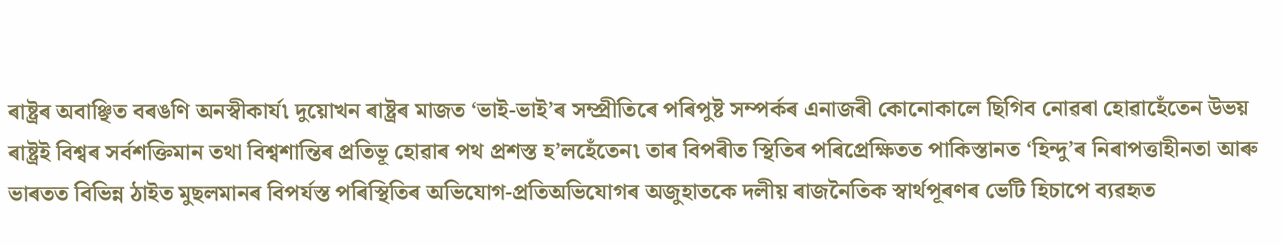ৰাষ্ট্ৰৰ অবাঞ্ছিত বৰঙণি অনস্বীকাৰ্য৷ দুয়োখন ৰাষ্ট্ৰৰ মাজত ‘ভাই-ভাই’ৰ সম্প্ৰীতিৰে পৰিপুষ্ট সম্পৰ্কৰ এনাজৰী কোনোকালে ছিগিব নোৱৰা হোৱাহেঁতেন উভয় ৰাষ্ট্ৰই বিশ্বৰ সৰ্বশক্তিমান তথা বিশ্বশান্তিৰ প্ৰতিভূ হোৱাৰ পথ প্ৰশস্ত হ’লহেঁতেন৷ তাৰ বিপৰীত স্থিতিৰ পৰিপ্ৰেক্ষিতত পাকিস্তানত ‘হিন্দু’ৰ নিৰাপত্তাহীনতা আৰু ভাৰতত বিভিন্ন ঠাইত মুছলমানৰ বিপৰ্যস্ত পৰিস্থিতিৰ অভিযোগ-প্ৰতিঅভিযোগৰ অজুহাতকে দলীয় ৰাজনৈতিক স্বাৰ্থপূৰণৰ ভেটি হিচাপে ব্যৱহৃত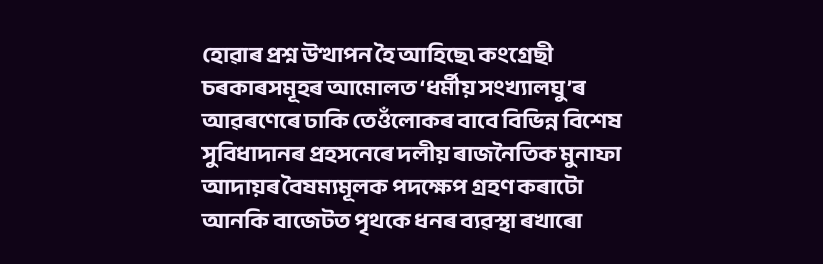হোৱাৰ প্ৰশ্ন উত্থাপন হৈ আহিছে৷ কংগ্ৰেছী চৰকাৰসমূহৰ আমোলত ‘ধৰ্মীয় সংখ্যালঘু’ৰ আৱৰণেৰে ঢাকি তেওঁলোকৰ বাবে বিভিন্ন বিশেষ সুবিধাদানৰ প্ৰহসনেৰে দলীয় ৰাজনৈতিক মুনাফা আদায়ৰ বৈষম্যমূলক পদক্ষেপ গ্ৰহণ কৰাটো আনকি বাজেটত পৃথকে ধনৰ ব্যৱস্থা ৰখাৰো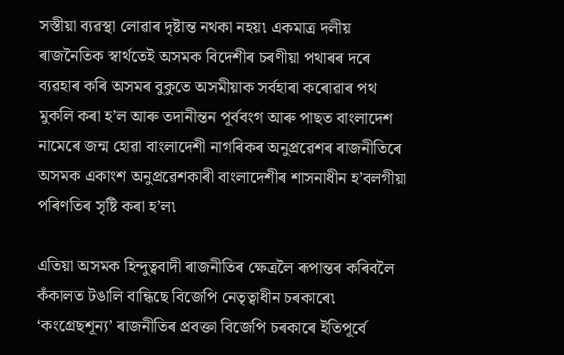সস্তীয়া ব্যৱস্থা লোৱাৰ দৃষ্টান্ত নথকা নহয়৷ একমাত্ৰ দলীয় ৰাজনৈতিক স্বাৰ্থতেই অসমক বিদেশীৰ চৰণীয়া পথাৰৰ দৰে ব্যৱহাৰ কৰি অসমৰ বুকুতে অসমীয়াক সৰ্বহাৰা কৰোৱাৰ পথ মুকলি কৰা হ’ল আৰু তদানীন্তন পূৰ্ববংগ আৰু পাছত বাংলাদেশ নামেৰে জন্ম হোৱা বাংলাদেশী নাগৰিকৰ অনুপ্ৰৱেশৰ ৰাজনীতিৰে অসমক একাংশ অনুপ্ৰৱেশকাৰী বাংলাদেশীৰ শাসনাধীন হ’বলগীয়া পৰিণতিৰ সৃষ্টি কৰা হ’ল৷

এতিয়া অসমক হিন্দুত্ববাদী ৰাজনীতিৰ ক্ষেত্ৰলৈ ৰূপান্তৰ কৰিবলৈ কঁকালত টঙালি বান্ধিছে বিজেপি নেতৃত্বাধীন চৰকাৰে৷ ‘কংগ্ৰেছশূন্য’ ৰাজনীতিৰ প্ৰবক্তা বিজেপি চৰকাৰে ইতিপূৰ্বে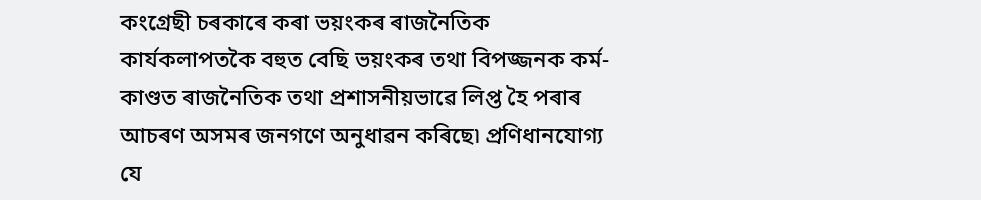কংগ্ৰেছী চৰকাৰে কৰা ভয়ংকৰ ৰাজনৈতিক কাৰ্যকলাপতকৈ বহুত বেছি ভয়ংকৰ তথা বিপজ্জনক কৰ্ম-কাণ্ডত ৰাজনৈতিক তথা প্ৰশাসনীয়ভাৱে লিপ্ত হৈ পৰাৰ আচৰণ অসমৰ জনগণে অনুধাৱন কৰিছে৷ প্ৰণিধানযোগ্য যে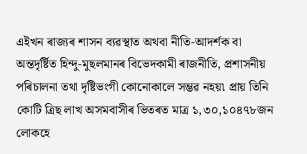এইখন ৰাজ্যৰ শাসন ব্যৱস্থাত অথবা নীতি-আদৰ্শক বা অন্তদৃৰ্ষ্টিত হিন্দু-মুছলমানৰ বিভেদকামী ৰাজনীতি, প্ৰশাসনীয় পৰিচালনা তথা দৃষ্টিভংগী কোনোকালে সম্ভৱ নহয়৷ প্ৰায় তিনি কোটি ত্ৰিছ লাখ অসমবাসীৰ ভিতৰত মাত্ৰ ১,৩০,১০৪৭৮জন লোকহে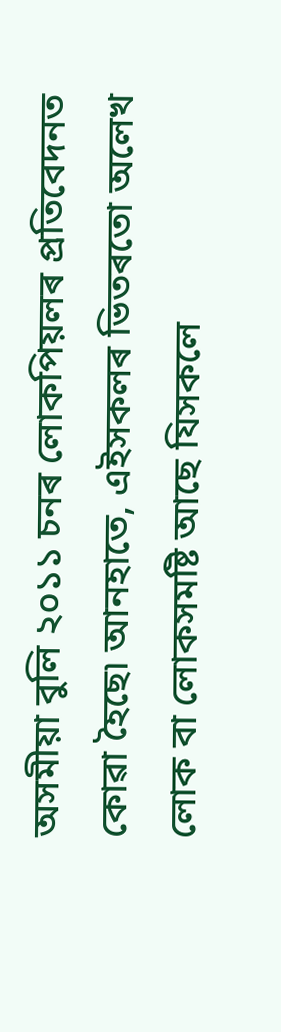অসমীয়া বুলি ২০১১ চনৰ লোকপিয়লৰ প্ৰতিবেদনত কোৱা হৈছে৷ আনহাতে, এইসকলৰ ভিতৰতো অলেখ লোক বা লোকসমষ্টি আছে যিসকলে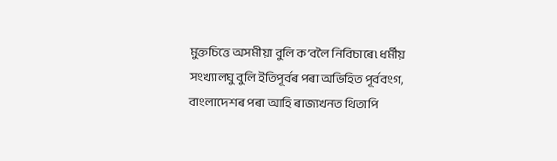মুক্তচিত্তে অসমীয়া বুলি ক’বলৈ নিবিচাৰে৷ ধৰ্মীয় সংখ্যালঘু বুলি ইতিপূৰ্বৰ পৰা অভিহিত পূৰ্ববংগ, বাংলাদেশৰ পৰা আহি ৰাজ্যখনত থিতাপি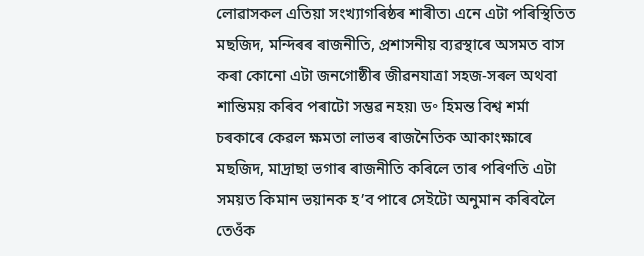লোৱাসকল এতিয়া সংখ্যাগৰিষ্ঠৰ শাৰীত৷ এনে এটা পৰিস্থিতিত মছজিদ, মন্দিৰৰ ৰাজনীতি, প্ৰশাসনীয় ব্যৱস্থাৰে অসমত বাস কৰা কোনো এটা জনগোষ্ঠীৰ জীৱনযাত্ৰা সহজ-সৰল অথবা শান্তিময় কৰিব পৰাটো সম্ভৱ নহয়৷ ড॰ হিমন্ত বিশ্ব শৰ্মা চৰকাৰে কেৱল ক্ষমতা লাভৰ ৰাজনৈতিক আকাংক্ষাৰে মছজিদ, মাদ্ৰাছা ভগাৰ ৰাজনীতি কৰিলে তাৰ পৰিণতি এটা সময়ত কিমান ভয়ানক হ’ব পাৰে সেইটো অনুমান কৰিবলৈ তেওঁক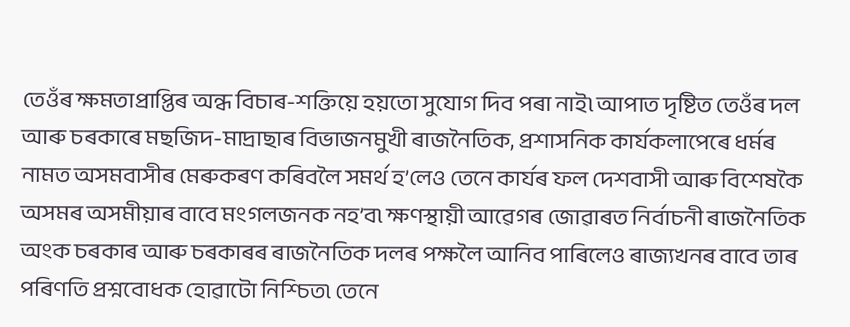তেওঁৰ ক্ষমতাপ্ৰাপ্তিৰ অন্ধ বিচাৰ-শক্তিয়ে হয়তো সুযোগ দিব পৰা নাই৷ আপাত দৃষ্টিত তেওঁৰ দল আৰু চৰকাৰে মছজিদ-মাদ্ৰাছাৰ বিভাজনমুখী ৰাজনৈতিক, প্ৰশাসনিক কাৰ্যকলাপেৰে ধৰ্মৰ নামত অসমবাসীৰ মেৰুকৰণ কৰিবলৈ সমৰ্থ হ’লেও তেনে কাৰ্যৰ ফল দেশবাসী আৰু বিশেষকৈ অসমৰ অসমীয়াৰ বাবে মংগলজনক নহ’ব৷ ক্ষণস্থায়ী আৱেগৰ জোৱাৰত নিৰ্বাচনী ৰাজনৈতিক অংক চৰকাৰ আৰু চৰকাৰৰ ৰাজনৈতিক দলৰ পক্ষলৈ আনিব পাৰিলেও ৰাজ্যখনৰ বাবে তাৰ পৰিণতি প্ৰশ্নবোধক হোৱাটো নিশ্চিত৷ তেনে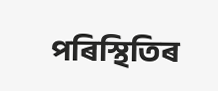পৰিস্থিতিৰ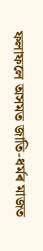ফলাফলে অসমত জাতি-ধৰ্মৰ মাজত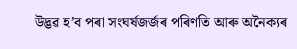উদ্ভৱ হ’ব পৰা সংঘৰ্ষজৰ্জৰ পৰিণতি আৰু অনৈক্যৰ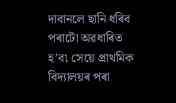দাবানলে ছানি ধৰিব পৰাটো অৱধাৰিত হ’ব৷ সেয়ে প্ৰাথমিক বিদ্যালয়ৰ পৰা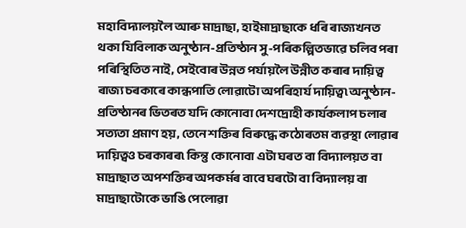মহাবিদ্যালয়লৈ আৰু মাদ্ৰাছা, হাইমাদ্ৰাছাকে ধৰি ৰাজ্যখনত থকা যিবিলাক অনুষ্ঠান-প্ৰতিষ্ঠান সু-পৰিকল্পিতভাৱে চলিব পৰা পৰিস্থিতিত নাই, সেইবোৰ উন্নত পৰ্যায়লৈ উন্নীত কৰাৰ দায়িত্ব ৰাজ্য চৰকাৰে কান্ধপাতি লোৱাটো অপৰিহাৰ্য দায়িত্ব৷ অনুষ্ঠান-প্ৰতিষ্ঠানৰ ভিতৰত যদি কোনোবা দেশদ্ৰোহী কাৰ্যকলাপ চলাৰ সত্যতা প্ৰমাণ হয়, তেনে শক্তিৰ বিৰুদ্ধে কঠোৰতম ব্যৱস্থা লোৱাৰ দায়িত্বও চৰকাৰৰ৷ কিন্তু কোনোবা এটা ঘৰত বা বিদ্যালয়ত বা মাদ্ৰাছাত অপশক্তিৰ অপকৰ্মৰ বাবে ঘৰটো বা বিদ্যালয় বা মাদ্ৰাছাটোকে ভাঙি পেলোৱা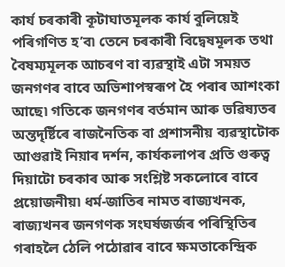কাৰ্য চৰকাৰী কূটাঘাতমূলক কাৰ্য বুলিয়েই পৰিগণিত হ’ব৷ তেনে চৰকাৰী বিদ্বেষমূলক তথা বৈষম্যমূলক আচৰণ বা ব্যৱস্থাই এটা সময়ত জনগণৰ বাবে অভিশাপস্বৰূপ হৈ পৰাৰ আশংকা আছে৷ গতিকে জনগণৰ বৰ্তমান আৰু ভৱিষ্যতৰ অন্তদৃৰ্ষ্টিৰে ৰাজনৈতিক বা প্ৰশাসনীয় ব্যৱস্থাটোক আগুৱাই নিয়াৰ দৰ্শন, কাৰ্যকলাপৰ প্ৰতি গুৰুত্ব দিয়াটো চৰকাৰ আৰু সংশ্লিষ্ট সকলোৰে বাবে প্ৰয়োজনীয়৷ ধৰ্ম-জাতিৰ নামত ৰাজ্যখনক, ৰাজ্যখনৰ জনগণক সংঘৰ্ষজৰ্জৰ পৰিস্থিতিৰ গৰাহলৈ ঠেলি পঠোৱাৰ বাবে ক্ষমতাকেন্দ্ৰিক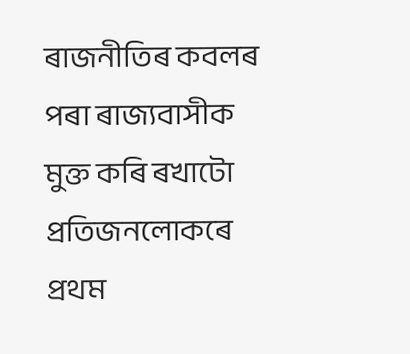ৰাজনীতিৰ কবলৰ পৰা ৰাজ্যবাসীক মুক্ত কৰি ৰখাটো প্ৰতিজনলোকৰে প্ৰথম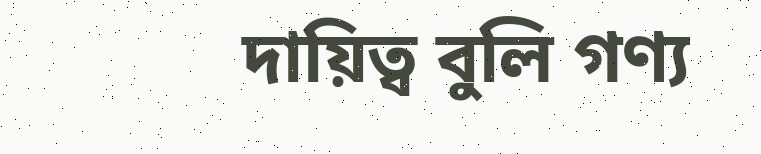দায়িত্ব বুলি গণ্য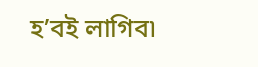হ’বই লাগিব৷